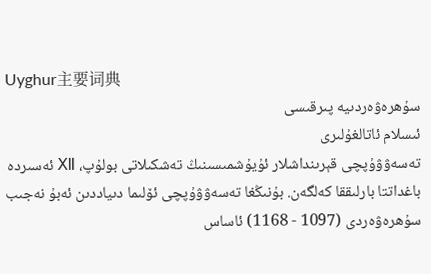Uyghur主要词典
سۇھرەۋەردىيە پىرقىسى
ئىسلام ئاتالغۇلىرى
تەسەۋۋۇپچى قېرىنداشلار ئۇيۇشمىسىنىڭ تەشكىلاتى بولۇپ، Ⅻ ئەسىردە باغداتتا بارلىققا كەلگەن. بۇنىڭغا تەسەۋۋۇپچى ئۆلىما دىياددىن ئەبۇ نەجىب سۇھرەۋەردى (1097 - 1168) ئاساس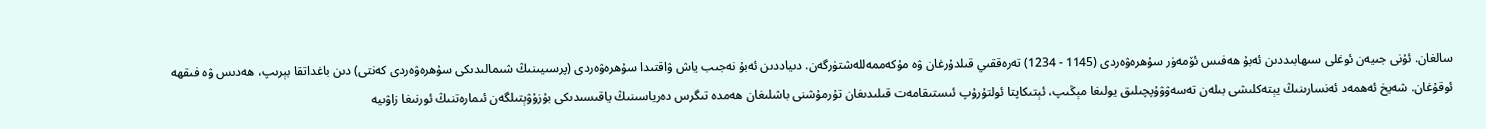سالغان. ئۇنى جىيەن ئوغلى سىھابىددىن ئەبۇ ھەفىس ئۆمەۈر سۇھرەۋەردى (1145 - 1234) تەرەققىي قىلدۇرغان ۋە مۇكەممەللەشتۈرگەن. دىياددىن ئەبۇ نەجىب ياش ۋاقتىدا سۇھرەۋەردى (پرسىيىنىڭ شىمالىدىكى سۇھرەۋەردى كەنتى) دىن باغداتقا بېرىپ، ھەدىس ۋە فىقھە ئوقۇغان. شەيخ ئەھمەد ئەنسارىنىڭ يېتەكلىشى بىلەن تەسەۋۋۇپچىلىق يولىغا مېڭىپ، ئېتىكاپتا ئولتۇرۇپ ئىستىقامەت قىلىدىغان تۇرمۇشنى باشلىغان ھەمدە تىگرس دەرياسىنىڭ ياقىسىدىكى بۇزۇۋېتىلگەن ئىمارەتنىڭ ئورنىغا زاۋىيە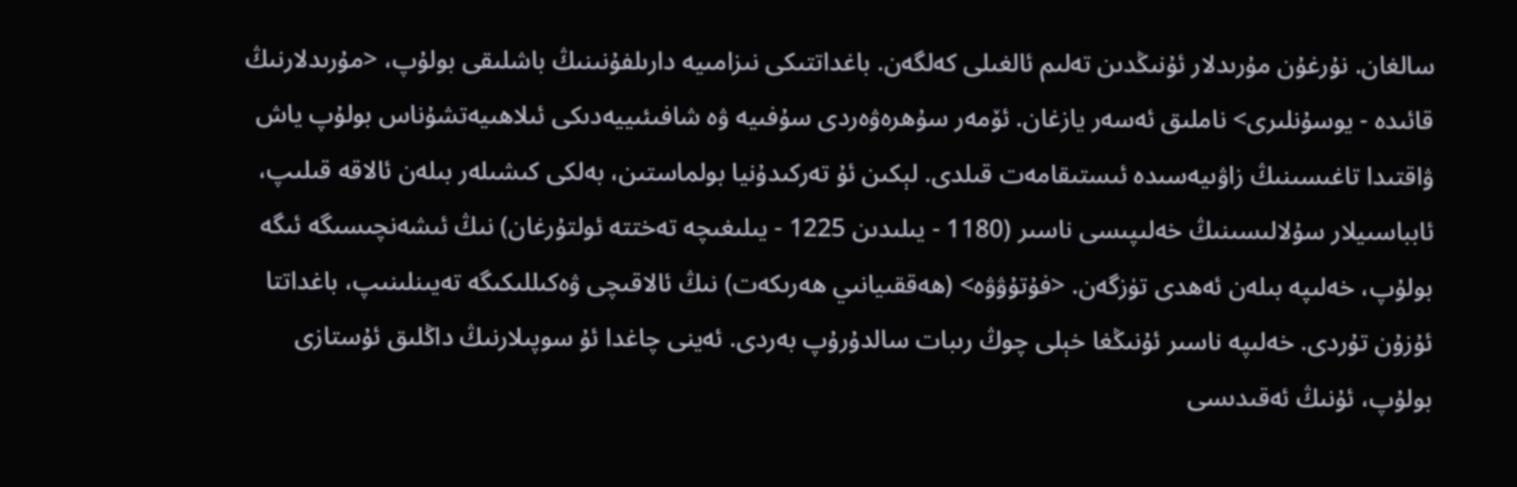سالغان. نۇرغۇن مۇرىدلار ئۇنىڭدىن تەلىم ئالغىلى كەلگەن. باغداتتىكى نىزامىيە دارىلفۇنىنىڭ باشلىقى بولۇپ، <مۇرىدلارنىڭ قائىدە - يوسۇنلىرى> ناملىق ئەسەر يازغان. ئۆمەر سۇھرەۋەردى سۇفىيە ۋە شافىئىييەدىكى ئىلاھىيەتشۇناس بولۇپ ياش ۋاقتىدا تاغىسىنىڭ زاۋىيەسىدە ئىستىقامەت قىلدى. لېكىن ئۇ تەركىدۇنيا بولماستىن، بەلكى كىشىلەر بىلەن ئالاقە قىلىپ، ئابباسىيلار سۇلالىسىنىڭ خەلىپىسى ناسىر (1180 - يىلىدىن 1225 - يىلىغىچە تەختتە ئولتۇرغان) نىڭ ئىشەنچىسىگە ئىگە بولۇپ، خەلىپە بىلەن ئەھدى تۈزگەن. <فۇتۇۋۋە> (ھەققىيانىي ھەرىكەت) نىڭ ئالاقىچى ۋەكىللىكىگە تەيىنلىنىپ، باغداتتا ئۇزۇن تۇردى. خەلىپە ناسىر ئۇنىڭغا خېلى چوڭ رىبات سالدۇرۇپ بەردى. ئەينى چاغدا ئۇ سوپىلارنىڭ داڭلىق ئۇستازى بولۇپ، ئۇنىڭ ئەقىدىسى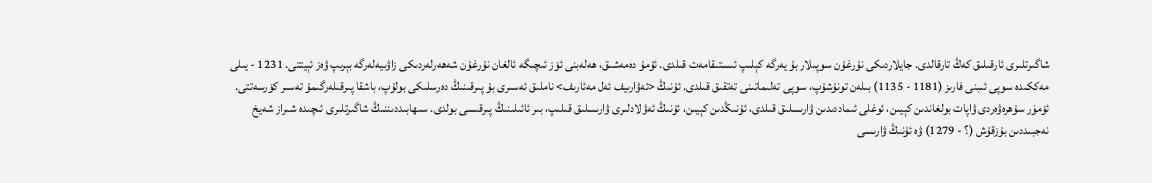شاگىرتلىرى ئارقىلىق كەڭ تارقالدى. جايلاردىكى نۇرغۇن سوپىلار بۇ يەرگە كېلىپ ئىستىقامەت قىلدى. ئۇمۇ دەمەشىق، ھەلەبنى ئۆز ئىچىگە ئالغان نۇرغۇن شەھەرلەردىكى زاۋىيەلەرگە بېرىپ ۋەز ئېيتتى. 1231 - يىلى مەككىدە سوپى ئىبنى فارىز (1181 - 1135) بىلەن تونۇشۇپ، سوپى تەلىماتىنى تەتقىق قىلدى. ئۇنىڭ <ئەۋارىيف ئەل مەئارىف> ناملىق ئەسىرى بۇ پىرقىنىڭ دەرسلىكى بولۇپ، باشقا پىرقىلەرگىمۇ تەسىر كۆرسەتتى. ئۆمۈر سۇھرەۋەردى ۋاپات بولغاندىن كېيىن، ئوغلى ئىماددىدىن ۋارىسلىق قىلدى، ئۇنىڭدىن كېيىن، ئۇنىڭ ئەۋلادلىرى ۋارىسلىق قىلىپ، بىر ئائىلىنىڭ پىرقىسى بولدى. سىھابىددىننىڭ شاگىرتلىرى ئىچىدە شىراز شەيخ نەجبىددىن بۇزقۇش (؟ - 1279) ۋە ئۇنىڭ ۋارىسى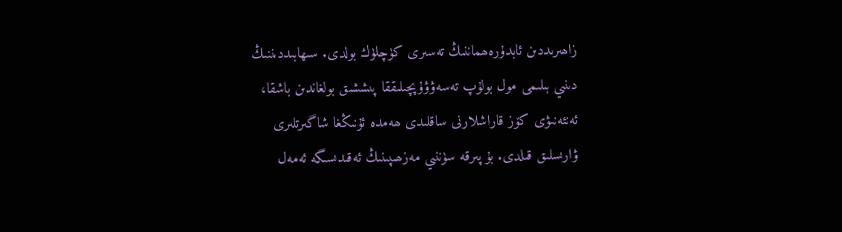زاھىرىددىن ئابدۇرەھماننىڭ تەسىرى كۈچلۈك بولدى. سىھابىددىننىڭ دىنىي بىلىمى مول بولۇپ تەسەۋۋۇپچىلىققا پىششىق بولغاندىن باشقا، ئەنئەنىۋى كۆز قاراشلارنى ساقلىدى ھەمدە ئۇنىڭغا شاگىرتلىرى ۋارىسلىق قىلدى. بۇ پىرقە سۈننىي مەزھىپىنىڭ ئەقىدىسىگە ئەمەل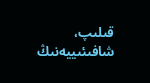قىلىپ، شافىئىييەنىڭ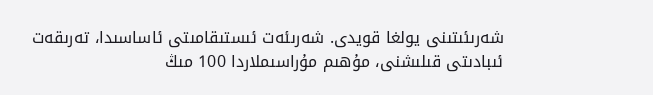شەرىئىتىنى يولغا قويدى. شەرىئەت ئىستىقامىتى ئاساسىدا، تەرىقەت ئىبادىتى قىلىشنى، مۇھىم مۇراسىملاردا 100 مىڭ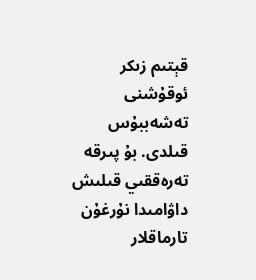قېتىم زىكر ئوقۇشنى تەشەببۇس قىلدى. بۇ پىرقە تەرەققىي قىلىش داۋامىدا نۇرغۇن تارماقلار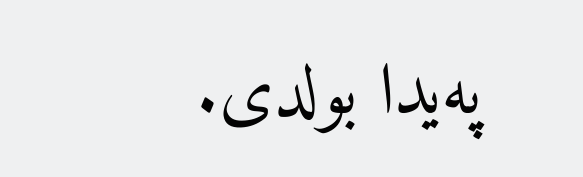پەيدا بولدى.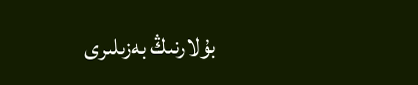بۇلارنىڭ بەزىلىرى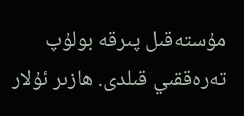مۇستەقىل پىرقە بولۇپ تەرەققىي قىلدى. ھازىر ئۇلار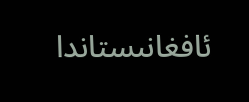ئافغانىستاندا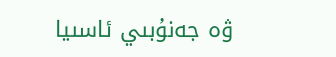ۋە جەنۇبىي ئاسىيا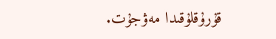قۇرۇقلۇقىدا مەۋجۇت.